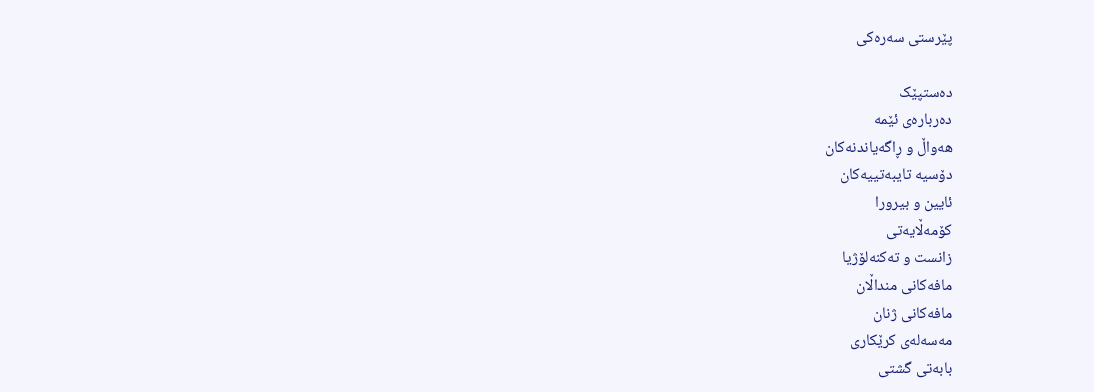پێرستی سه‌ره‌کی

ده‌ستپێک
ده‌رباره‌ی ئێمه‌
هه‌واڵ و ڕاگه‌یاندنه‌کان
دۆسیه‌ تایبه‌تییه‌کان
ئایین و بیرورا
کۆمه‌ڵایه‌تی
زانست و ته‌کنه‌لۆژیا
مافه‌کانی منداڵان
مافه‌کانی ژنان
مه‌سه‌له‌ی کرێکاری
بابه‌تی گشتی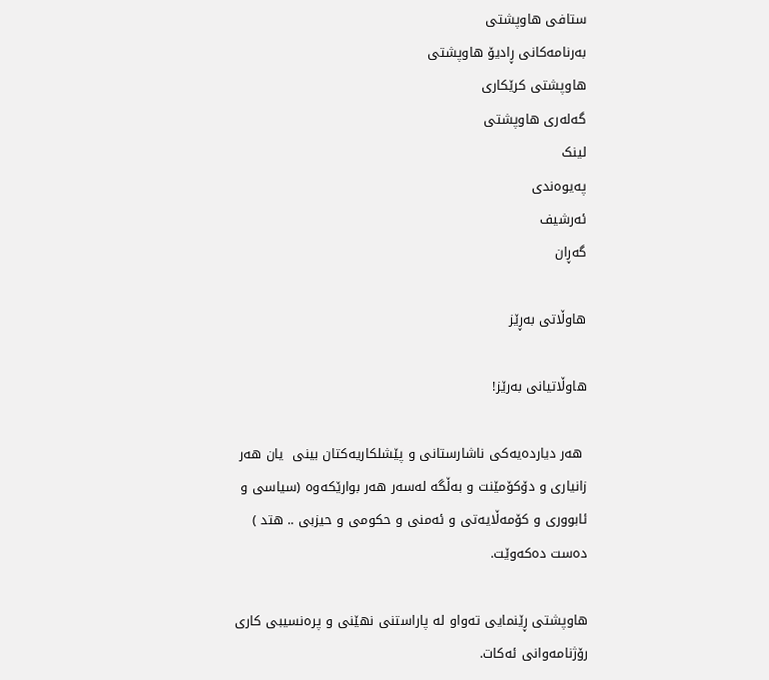ستافی هاوپشتی
به‌رنامه‌کانی ڕادیۆ هاوپشتی
هاوپشتی کرێکاری
گه‌له‌ری هاوپشتی
لینک
په‌یوه‌ندی
ئه‌رشیف
گه‌ڕان

هاوڵاتی به‌ڕێز

هاوڵاتیانی به‌رێز!

 هه‌ر دیارده‌یه‌کی ناشارستانی و پێشلکاریه‌کتان بینی  یان هه‌ر زانیاری و دۆکۆمێنت و به‌ڵگه‌ له‌سه‌ر هه‌ر بوارێکه‌وه‌ (سیاسی و ئابووری‌ و كۆمه‌ڵایه‌تی و ئه‌منی‌ و حكومی‌ و حیزبی .. هتد ) ده‌ست ده‌که‌وێت.

هاوپشتی ڕێنمایی ته‌واو له‌‌ پاراستنی نهێنی و پره‌نسیبی کاری رۆژنامه‌وانی ئه‌کات.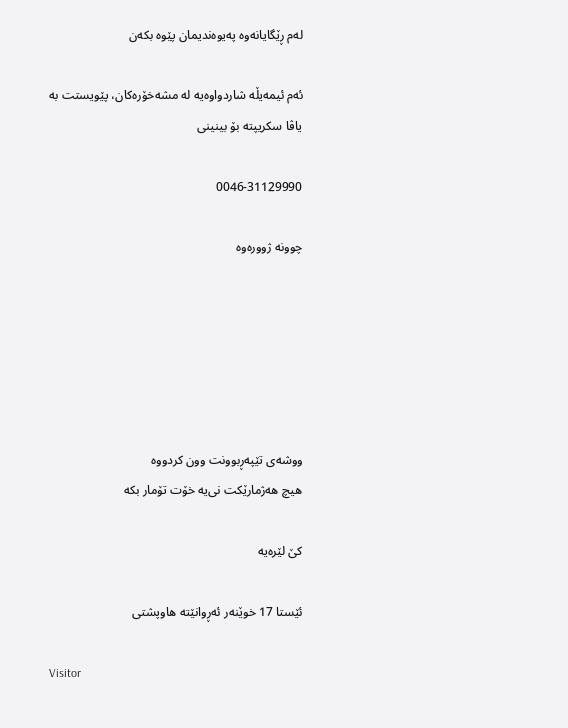له‌م ڕێگایانه‌وه‌ په‌یوه‌ندیمان پێوه‌ بکه‌ن

ئه‌م ئیمه‌یڵه‌ شاردواوه‌یه‌ له‌ مشه‌خۆره‌کان، پێویستت به‌ یاڤا سکریپته‌ بۆ بینینی

0046-31129990

چوونه‌ ژووره‌وه‌






ووشه‌ی تێپه‌ڕبوونت وون کردووه
هیچ هه‌ژمارێکت نی‌یه خۆت تۆمار بکه

کێ لێره‌یه‌

ئێستا 17 خوێنه‌ر ئه‌ڕوانێته‌ هاوپشتی

Visitor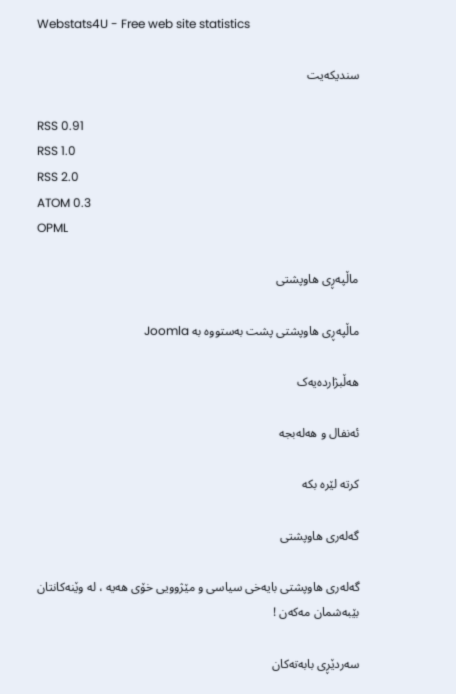Webstats4U - Free web site statistics

سندیکه‌یت

RSS 0.91
RSS 1.0
RSS 2.0
ATOM 0.3
OPML

ماڵپه‌ڕی هاوپشتی

ماڵپه‌ڕی هاوپشتی پشت به‌ستووه‌ به‌ Joomla

هه‌ڵبژارده‌یه‌ک

ئه‌نفال و هه‌له‌بجه‌

کرته‌ لێره‌ بکه‌

گه‌له‌ری هاوپشتی

گه‌له‌ری هاوپشتی بایه‌خی سیاسی و مێژوویی خۆی هه‌یه‌ ، له‌ وێنه‌کانتان بێبه‌شمان مه‌که‌ن !

سه‌ردێڕی بابه‌ته‌کان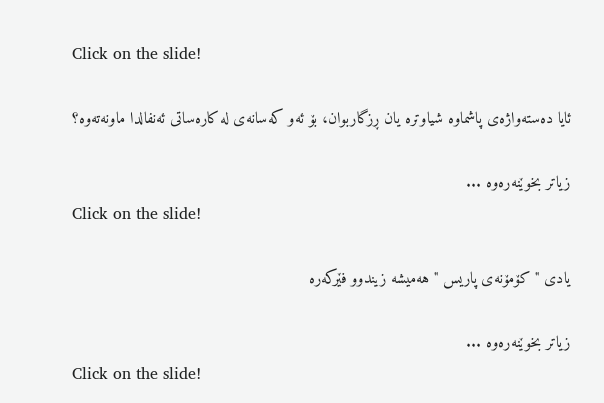Click on the slide!

ئایا ده‌سته‌واژه‌ی پاشماوه‌ شیاوتره‌ یان ڕزگاربوان، بۆ ئه‌و که‌سانه‌ی له‌ کاره‌ساتی ئه‌نفالدا ماونه‌ته‌وه‌؟

زیاتر بخوێنه‌ره‌وه ...
Click on the slide!

یادی " کۆمۆنه‌ی پاریس " هه‌میشه‌ زیندوو فێرکه‌ره‌

زیاتر بخوێنه‌ره‌وه ...
Click on the slide!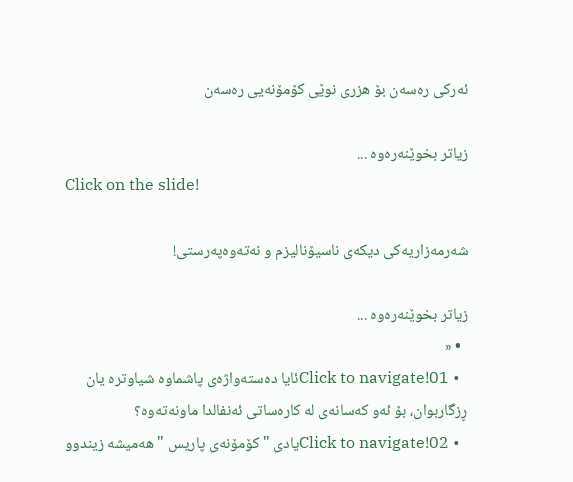ئه‌رکی ره‌سه‌ن بۆ هزری نوێی کۆمۆنه‌یی ره‌سه‌ن

زیاتر بخوێنه‌ره‌وه ...
Click on the slide!

شه‌رمه‌زاریه‌کی دیکه‌ی ناسیۆنالیزم و نه‌ته‌وه‌په‌رستی!

زیاتر بخوێنه‌ره‌وه ...
  • «
  • Click to navigate!01ئایا ده‌سته‌واژه‌ی پاشماوه‌ شیاوتره‌ یان ڕزگاربوان، بۆ ئه‌و که‌سانه‌ی له‌ کاره‌ساتی ئه‌نفالدا ماونه‌ته‌وه‌؟
  • Click to navigate!02یادی " کۆمۆنه‌ی پاریس " هه‌میشه‌ زیندوو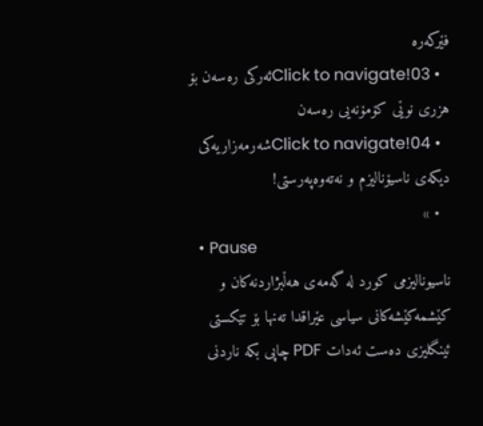فێرکه‌ره‌
  • Click to navigate!03ئه‌رکی ره‌سه‌ن بۆ هزری نوێی کۆمۆنه‌یی ره‌سه‌ن
  • Click to navigate!04شه‌رمه‌زاریه‌کی دیکه‌ی ناسیۆنالیزم و نه‌ته‌وه‌په‌رستی!
  • »
  • Pause
ناسیونالیزمی كورد له‌ گه‌مه‌ی هه‌ڵبژاردنه‌كان و كێشمه‌كێشه‌كانی سیاسی عێراقدا ته‌نها بۆ تێکستی ئینگلیزی ده‌ست ئه‌دات PDF چاپی بکه ناردنی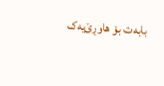بابه‌ت بۆ هاوڕێ‌یه‌ک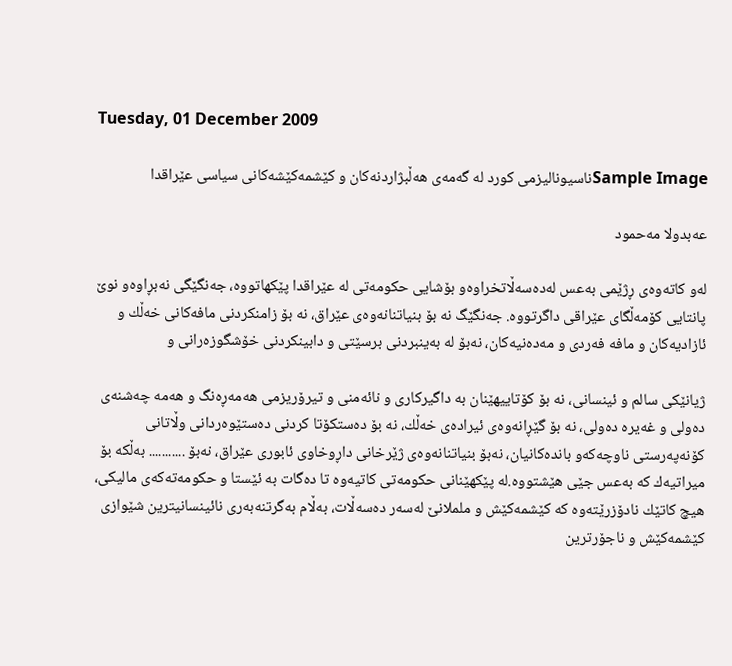Tuesday, 01 December 2009

Sample Imageناسیونالیزمی كورد له‌ گه‌مه‌ی هه‌ڵبژاردنه‌كان و كێشمه‌كێشه‌كانی سیاسی عێراقدا

عه‌بدولا مه‌حمود

له‌و كاته‌وه‌ی ڕژێمی به‌عس له‌ده‌سه‌ڵاتخراوه‌و بۆشایی حكومه‌تی له‌ عێراقدا پێكهاتووه‌، جه‌نگێگی نه‌بڕاوه‌و نوێ پانتایی كۆمه‌ڵگای عێراقی داگرتووه‌. جه‌نگێگ نه‌ بۆ بنیاتنانه‌وه‌ی عێراق، نه‌ بۆ زامنكردنی مافه‌كانی خه‌ڵك و ئازادیه‌كان و مافه‌ فه‌ردی و مه‌ده‌نیه‌كان، نه‌بۆ له‌ به‌ینبردنی برسێتی و دابینكردنی خۆشگوزه‌رانی و

ژیانێكی سالم و ئینسانی، نه‌ بۆ كۆتاییهێنان به‌ داگیركاری و نائه‌منی و تیرۆریزمی هه‌مه‌ڕه‌نگ و هه‌مه‌ چه‌شنه‌ی ده‌ولی و غه‌یره‌ ده‌ولی، نه‌ بۆ گێڕانه‌وه‌ی ئیراده‌ی خه‌ڵك، نه‌ بۆ ده‌ستكۆتا كردنی ده‌ستێوه‌ردانی وڵاتانی كۆنه‌په‌رستی ناوچه‌كه‌و بانده‌كانیان، نه‌بۆ بنیاتنانه‌وه‌ی ژێرخانی داڕوخاوی ئابوری عێراق، نه‌بۆ ........... به‌ڵكه‌ بۆ میراتیه‌ك كه‌ به‌عس جێی هێشتووه‌.له‌ پێكهێنانی حكومه‌تی كاتیه‌وه‌ تا ده‌گات به‌ ئێستا و حكومه‌ته‌كه‌ی مالیكی، هیچ كاتێك نادۆزرێته‌وه‌ كه‌ كێشمه‌كێش و ململانێ له‌سه‌ر ده‌سه‌ڵات، به‌ڵام به‌گرتنه‌به‌ری نائینسانیترین شێوازی كێشمه‌كێش و ناجۆرترین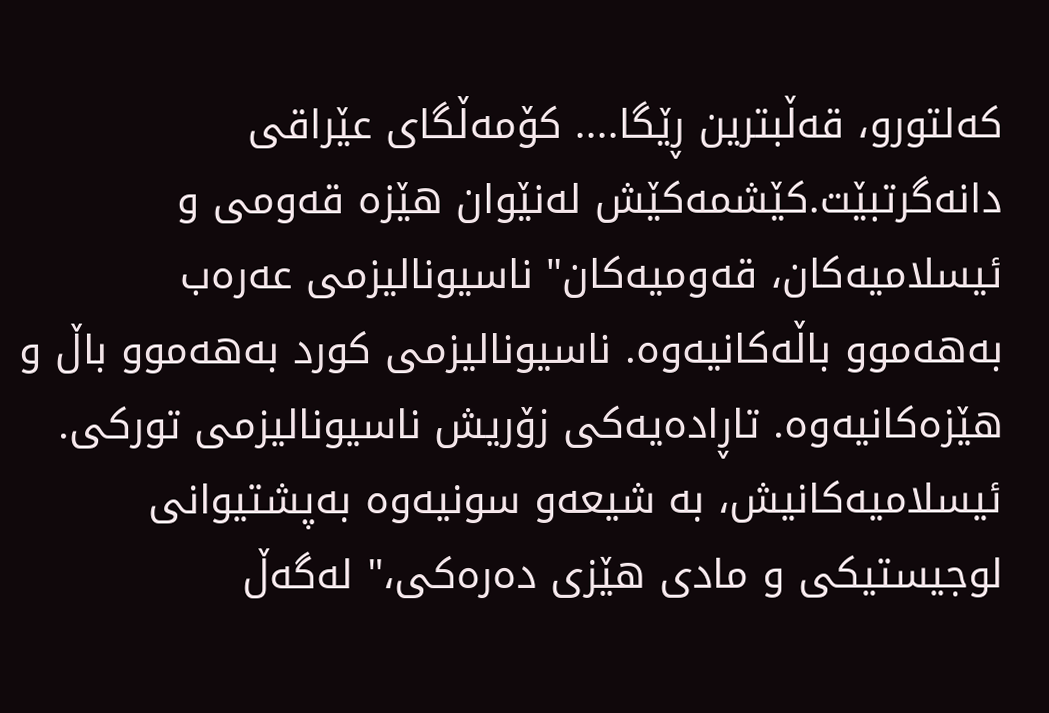كه‌لتورو، قه‌ڵبترین ڕێگا.... كۆمه‌ڵگای عێراقی دانه‌گرتبێت.كێشمه‌كێش له‌نێوان هێزه‌ قه‌ومی و ئیسلامیه‌كان، قه‌ومیه‌كان" ناسیونالیزمی عه‌ره‌ب به‌هه‌موو باڵه‌كانیه‌وه‌. ناسیونالیزمی كورد به‌هه‌موو باڵ و هێزه‌كانیه‌وه‌. تاڕاده‌یه‌كی زۆریش ناسیونالیزمی توركی. ئیسلامیه‌كانیش، به‌ شیعه‌و سونیه‌وه‌ به‌پشتیوانی لوجیستیكی و مادی هێزی ده‌ره‌كی،" له‌گه‌ڵ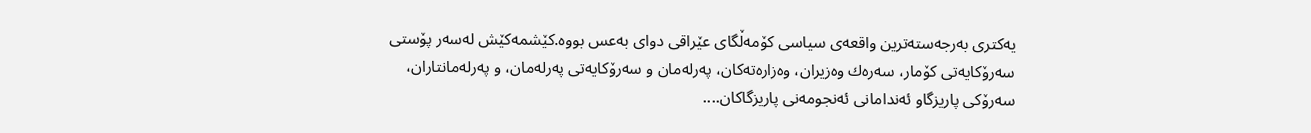یه‌كتری به‌رجه‌سته‌ترین واقعه‌ی سیاسی كۆمه‌ڵگای عێراقی دوای به‌عس بووه‌.كێشمه‌كێش له‌سه‌ر پۆستی سه‌رۆكایه‌تی كۆمار، سه‌ره‌ك وه‌زیران، وه‌زاره‌ته‌كان، په‌رله‌مان و سه‌رۆكایه‌تی په‌رله‌مان، و په‌رله‌مانتاران، سه‌رۆكی پاریزگاو ئه‌ندامانی ئه‌نجومه‌نی پاریزگاكان....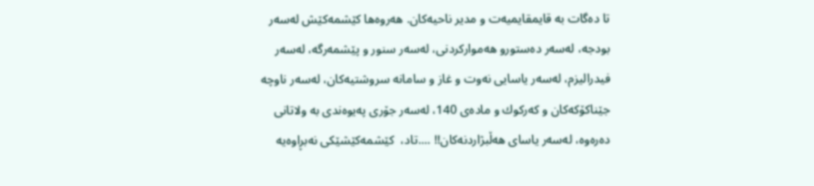تا ده‌گات به‌ قایمقایمیه‌ت و مدیر ناحیه‌كان. هه‌روه‌ها كێشمه‌كێش له‌سه‌ر بودجه‌، له‌سه‌ر ده‌ستورو هه‌مواركردنی، له‌سه‌ر سنور و پێشمه‌رگه‌، له‌سه‌ر فیدرالیزم، له‌سه‌ر یاسایی نه‌وت و غاز و سامانه‌ سروشتیه‌كان، له‌سه‌ر ناوچه‌ جێناكۆكه‌كان و كه‌ركوك و ماده‌ی 140، له‌سه‌ر جۆری په‌یوه‌ندی به‌ ولاتانی ده‌ره‌وه‌، له‌سه‌ر یاسای هه‌ڵبژاردنه‌كان!! ....تاد،  كێشمه‌كێشێكی نه‌بڕاوه‌یه‌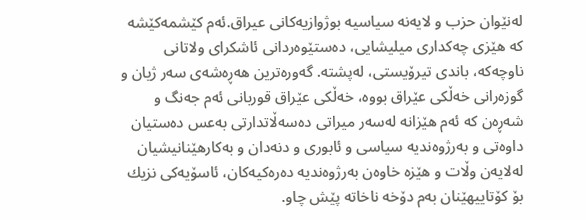له‌نێوان حزب و لایه‌نه‌ سیاسیه‌ بوژوازیه‌كانی عیراق.ئه‌م كێشمه‌كێشه‌ كه‌ هێزی چه‌كداری میلیشایی، ده‌ستێوه‌ردانی ئاشكرای ولاتانی ناوچه‌كه‌، باندی تیرۆیستی، له‌پشته‌. گه‌وره‌ترین هه‌ڕه‌شه‌ی سه‌ر ژیان و گوزه‌رانی خه‌ڵكی عێراق بووه‌، خه‌ڵكی عێراق قوربانی ئه‌م جه‌نگ و شه‌ڕه‌ن كه‌ ئه‌م هێزانه‌ له‌سه‌ر میراتی ده‌سه‌ڵاتدارتی به‌عس ده‌ستیان داوه‌تی و به‌رژوه‌ندیه‌ سیاسی و ئابوری و دنه‌دان و به‌كارهێنانیشیان له‌لایه‌ن وڵات و هێزه‌ خاوه‌ن به‌رژوه‌ندیه‌ ده‌ره‌كیه‌كان، ئاسۆیه‌كی نزیك بۆ كۆتاییهێنان به‌م دۆخه‌ ناخاته‌ پێش چاو.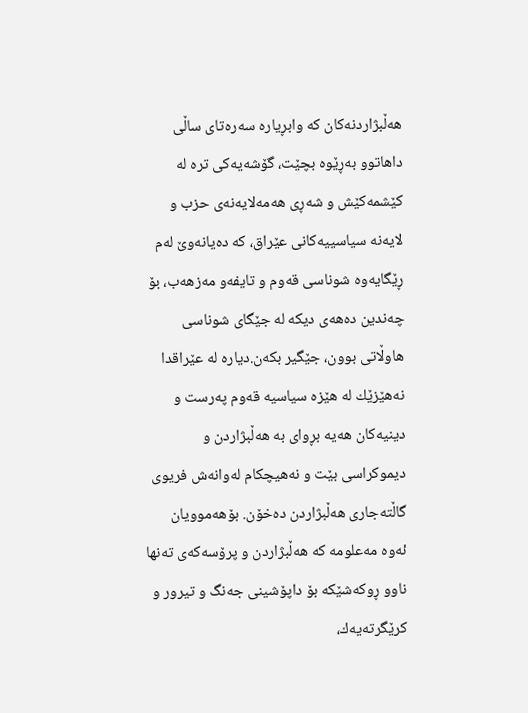هه‌ڵبژاردنه‌كان كه‌ وابڕیاره‌ سه‌ره‌تای ساڵی داهاتوو به‌ڕێوه‌ بچێت، گۆشه‌یه‌كی تره‌ له‌ كێشمه‌كێش و شه‌ڕی هه‌مه‌لایه‌نه‌ی حزب و لایه‌نه‌ سیاسییه‌كانی عێراق، كه‌ ده‌یانه‌وێ له‌م ڕێگایه‌وه‌ شوناسی قه‌وم و تایفه‌و مه‌زهه‌ب، بۆ چه‌ندین ده‌هه‌ی دیكه‌ له‌ جێگای شوناسی هاوڵاتی بوون، جێگیر بكه‌ن.دیاره‌ له‌ عێراقدا نه‌هێزێك له‌ هێزه‌ سیاسیه‌ قه‌وم په‌رست و دینیه‌كان هه‌یه‌ بڕوای به‌ هه‌ڵبژاردن و دیموكراسی بێت و نه‌هیچكام له‌وانه‌ش فریوی گاڵته‌جاری هه‌ڵبژاردن ده‌خۆن. بۆهه‌موویان ئه‌وه‌ مه‌علومه‌ كه‌ هه‌ڵبژاردن و پرۆسه‌كه‌ی ته‌نها ناوو ڕوكه‌شێكه‌ بۆ داپۆشینی جه‌نگ و تیرور و كرێگرته‌یه‌ك،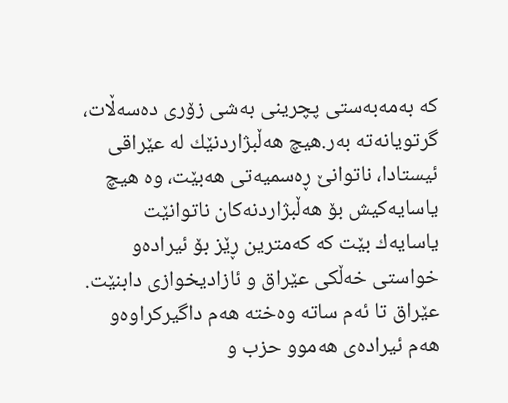كه‌ به‌مه‌به‌ستی پچرینی به‌شی زۆری ده‌سه‌ڵات، گرتویانه‌ته‌ به‌ر.هیچ هه‌ڵبژاردنێك له‌ عێراقی ئیستادا، ناتوانێ ڕه‌سمیه‌تی هه‌بێت، وه‌ هیچ یاسایه‌كیش بۆ هه‌ڵبژاردنه‌كان ناتوانێت یاسایه‌ك بێت كه‌ كه‌مترین ڕێز بۆ ئیراده‌و خواستی خه‌ڵكی عێراق و ئازادیخوازی دابنێت. عێراق تا ئه‌م ساته‌ وه‌خته‌ هه‌م داگیركراوه‌و هه‌م ئیراده‌ی هه‌موو حزب و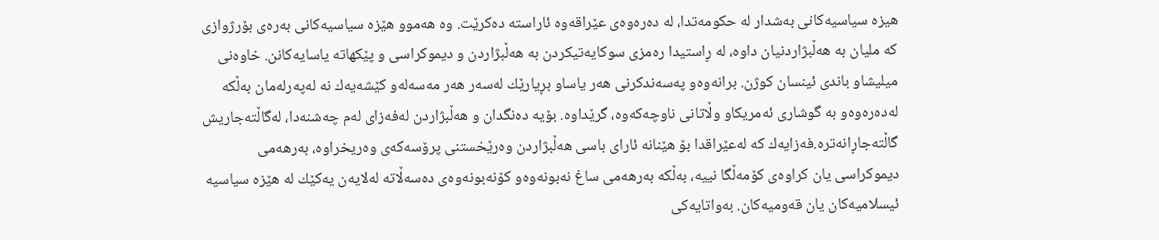هیزه‌ سیاسیه‌كانی به‌شدار له‌ حكومه‌تدا، له‌ ده‌ره‌وه‌ی عێراقه‌وه‌ ئاراسته‌ ده‌كرێت. وه‌ هه‌موو هێزه‌ سیاسیه‌كانی به‌ره‌ی بۆرژوازی كه‌ ملیان به‌ هه‌ڵبژاردنیان داوه‌، له‌ ڕاستیدا ره‌مزی سوكایه‌تیكردن به‌ هه‌ڵبژاردن و دیموكراسی و پێكهاته‌ یاسایه‌كانن. خاوه‌نی میلیشاو باندی ئینسان كوژن. برانه‌وه‌و په‌سه‌ندكرنی هه‌ر یاساو بڕیارێك له‌سه‌ر هه‌ر مه‌سه‌له‌و كێشه‌یه‌ك نه‌ له‌په‌رله‌مان به‌ڵكه‌ له‌ده‌ره‌وه‌و به‌ گوشاری ئه‌مریكاو وڵاتانی ناوچه‌كه‌وه‌، گرێداوه‌. بۆیه‌ ده‌نگدان و هه‌ڵبژاردن له‌فه‌زای له‌م چه‌شنه‌دا، له‌گاڵته‌جاریش گاڵته‌جاڕانه‌تره‌.فه‌زایه‌ك كه‌ له‌عێراقدا بۆ هێنانه‌ ئارای باسی هه‌ڵبژاردن وه‌رێخستنی پرۆسه‌كه‌ی وه‌ریخراوه‌، به‌رهه‌می دیموكراسی یان كراوه‌ی كۆمه‌ڵگا نییه‌، به‌ڵكه‌ به‌رهه‌می ساغ نه‌بونه‌وه‌و كۆنه‌بونه‌وه‌ی ده‌سه‌ڵاته‌ له‌لایه‌ن یه‌كێك له‌ هێزه‌ سیاسیه‌ ئیسلامیه‌كان یان قه‌ومیه‌كان. به‌واتایه‌كی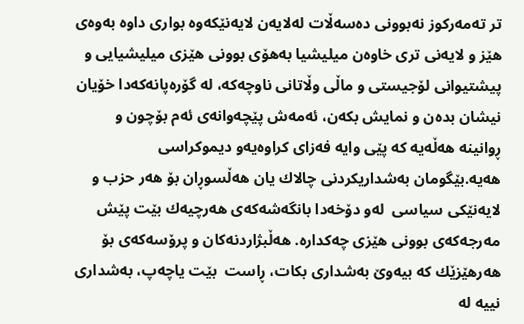تر ته‌مه‌ركوز نه‌بوونی ده‌سه‌ڵات له‌لایه‌ن لایه‌نێكه‌وه‌ بواری داوه‌ به‌وه‌ی هێز و لایه‌نی تری خاوه‌ن میلیشیا به‌هۆی بوونی هێزی میلیشیایی و پیشتیوانی لۆجیستی و ماڵی وڵاتانی ناوچه‌كه‌، له‌ گۆره‌پانه‌كه‌دا خۆیان نیشان بده‌ن و نمایش بكه‌ن، ئه‌مه‌ش پێچه‌وانه‌ی ئه‌م بۆچون و ڕوانینه‌ هه‌ڵه‌یه‌ كه‌ پێی وایه‌ فه‌زای كراوه‌یه‌و دیموكراسی هه‌یه‌.بێگومان به‌شداریكردنی چالاك یان هه‌ڵسوڕان بۆ هه‌ر حزب و لایه‌نێكی سیاسی  له‌و دۆخه‌دا بانگه‌شه‌كه‌ی هه‌رچیه‌ك بێت پێش مه‌رجه‌كه‌ی بوونی هێزی چه‌كداره‌. هه‌ڵبژاردنه‌كان و پرۆسه‌كه‌ی بۆ هه‌رهێزێك كه‌ بیه‌وێ به‌شداری بكات، ڕاست  بێت یاچه‌پ، به‌شداری نییه‌ له‌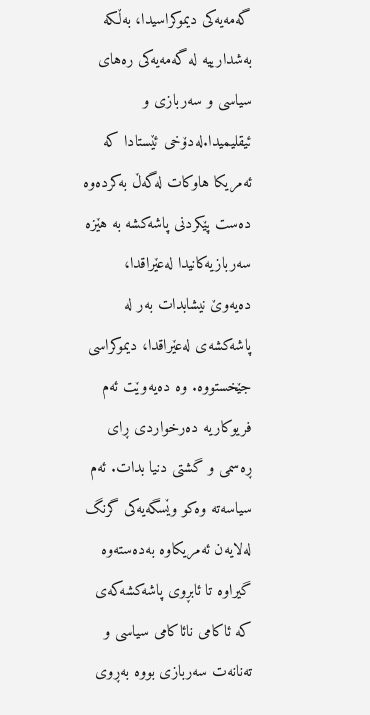گه‌مه‌یه‌كی دیموكراسیدا، به‌ڵكه‌ به‌شدارییه‌ له‌ گه‌مه‌یه‌كی ره‌های سیاسی و سه‌ربازی و ئیقلیمیدا.له‌دۆخی ئێستادا كه‌ ئه‌مریكا هاوكات له‌گه‌ڵ به‌كرده‌وه‌ ده‌ست پێكردنی پاشه‌كشه‌ به‌ هێزه‌ سه‌ربازیه‌كانیدا له‌عێراقدا، ده‌یه‌وێ نیشابدات به‌ر له‌ پاشه‌كشه‌ی له‌عێراقدا، دیموكراسی جێخستووه‌. وه‌ ده‌یه‌وێت ئه‌م فریوكاریه‌ ده‌رخواردی ڕای ڕه‌سمی و گشتی دنیا بدات. ئه‌م سیاسه‌ته‌ وه‌كو وێسگه‌یه‌كی گرنگ له‌لایه‌ن ئه‌مریكاوه‌ به‌ده‌سته‌وه‌ گیراوه‌ تا ئابڕوی پاشه‌كشه‌كه‌ی كه‌ ئاكامی نائاكامی سیاسی و ته‌نانه‌ت سه‌ربازی بووه‌ به‌ڕوی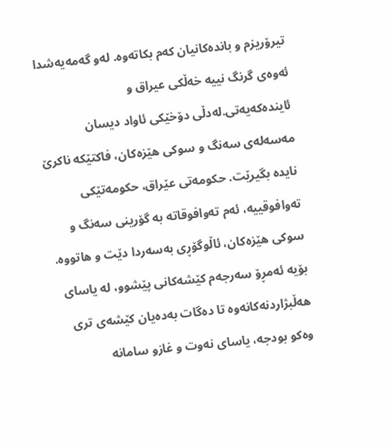تیرۆریزم و بانده‌كانیان كه‌م بكاته‌وه‌. له‌و گه‌مه‌یه‌شدا ئه‌وه‌ی گرنگ نییه‌ خه‌ڵكی عیراق و ئاینده‌كه‌یه‌تی.له‌دڵی دۆخێكی ئاواد دیسان مه‌سه‌له‌ی سه‌نگ و سوكی هێزه‌كان، فاكتێكه‌ ناكرێ نایده‌ بگیرێت. حكومه‌تی عێراق، حكومه‌تێكی ته‌وافوقییه‌، ئه‌م ته‌وافوقاته‌ به‌ گۆرینی سه‌نگ و سوكی هێزه‌كان، ئاڵوگۆڕی به‌سه‌ردا دێت و هاتووه‌. بۆیه‌ ئه‌مڕۆ سه‌رجه‌م كێشه‌كانی پێشوو، له‌ یاسای هه‌ڵبژاردنه‌كانه‌وه‌ تا ده‌گات به‌ده‌یان كێشه‌ی تری وه‌كو بودجه‌، یاسای نه‌وت و غازو سامانه‌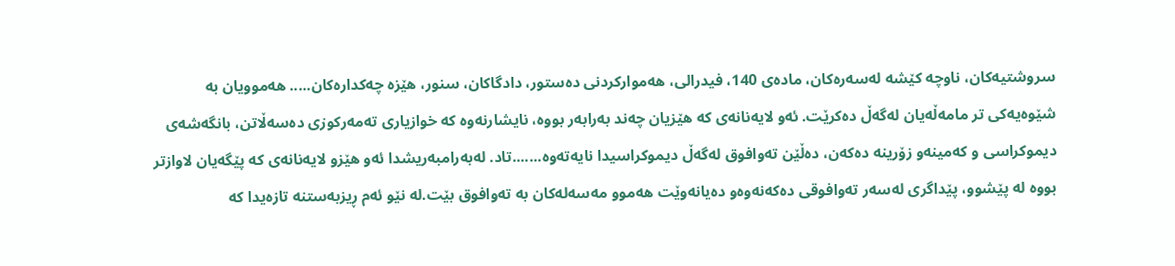سروشتیه‌كان، ناوچه‌ كێشه‌ له‌سه‌ره‌كان، ماده‌ی 140، فیدرالی، هه‌مواركردنی ده‌ستور، دادگاكان، سنور، هێزه‌ چه‌كداره‌كان..... هه‌موویان به‌ شێوه‌یه‌كی تر مامه‌ڵه‌یان له‌گه‌ڵ ده‌كرێت. ئه‌و لایه‌نانه‌ی كه‌ هێزیان چه‌ند به‌رابه‌ر بووه‌، نایشارنه‌وه‌ كه‌ خوازیاری ته‌مه‌ركوزی ده‌سه‌ڵاتن، بانگه‌شه‌ی دیموكراسی و كه‌مینه‌و زۆرینه‌ ده‌كه‌ن، ده‌ڵێن ته‌وافوق له‌گه‌ڵ دیموكراسیدا نایه‌ته‌وه‌.......تاد. له‌به‌رامبه‌ریشدا ئه‌و هێزو لایه‌نانه‌ی كه‌ پێگه‌یان لاوازتر بووه‌ له‌ پێشوو، پێداگری له‌سه‌ر ته‌وافوقی ده‌كه‌نه‌وه‌و ده‌یانه‌وێت هه‌موو مه‌سه‌له‌كان به‌ ته‌وافوق بێت.له‌ نێو ئه‌م ڕیزبه‌ستنه‌ تازه‌یدا كه‌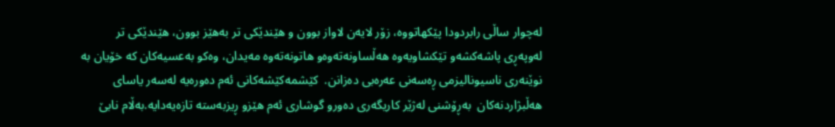له‌چوار ساڵی رابردودا پێكهاتووه‌، زۆر لایه‌ن لاواز بوون و هێندێكی تر به‌هێز بوون، هێندێكی تر له‌وپه‌ڕی پاشه‌كشه‌و تێكشاویه‌وه‌ هه‌ڵساونه‌ته‌وه‌و هاتونه‌ته‌وه‌ مه‌یدان، وه‌كو به‌عسیه‌كان كه‌ خۆیان به‌ نوێنه‌ری ناسیونالیزمی ڕه‌سه‌نی عه‌ره‌بی ده‌زانن.  كێشمه‌كێشه‌كانی ئه‌م ده‌وره‌یه‌ له‌سه‌ر یاسای هه‌ڵبژاردنه‌كان  به‌ڕۆشنی له‌ژێر كاریگه‌ری ده‌ورو گوشاری ئه‌م هێزو ڕیزبه‌سته‌ تازه‌یه‌دایه‌.به‌ڵام نابێ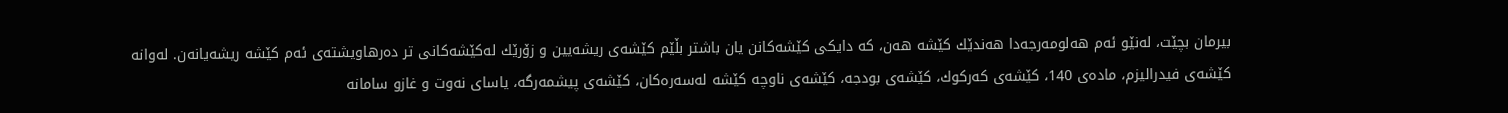بیرمان بچێت، له‌نێو ئه‌م هه‌لومه‌رجه‌دا هه‌ندێك كێشه‌ هه‌ن، كه‌ دایكی كێشه‌كانن یان باشتر بڵێم كێشه‌ی ریشه‌یین و زۆرێك له‌كێشه‌كانی تر ده‌رهاویشته‌ی ئه‌م كێشه‌ ریشه‌یانه‌ن. له‌وانه‌ كێشه‌ی فیدرالیزم، ماده‌ی 140، كێشه‌ی كه‌ركوك، كێشه‌ی بودجه‌، كێشه‌ی ناوچه‌ كێشه‌ له‌سه‌ره‌كان، كێشه‌ی پیشمه‌رگه‌، یاسای نه‌وت و غازو سامانه‌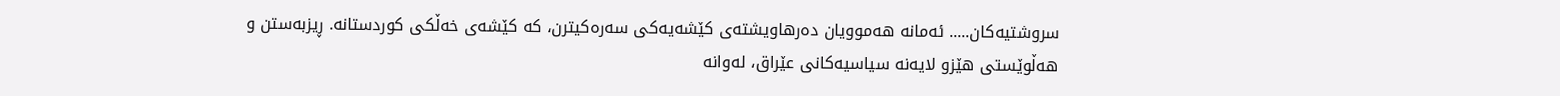سروشتیه‌كان..... ئه‌مانه‌ هه‌موویان ده‌رهاویشته‌ی كێشه‌یه‌كی سه‌ره‌كیترن، كه‌ كێشه‌ی خه‌ڵكی كوردستانه‌. ڕیزبه‌ستن و هه‌ڵوێستی هێزو لایه‌نه‌ سیاسیه‌كانی عێراق، له‌وانه‌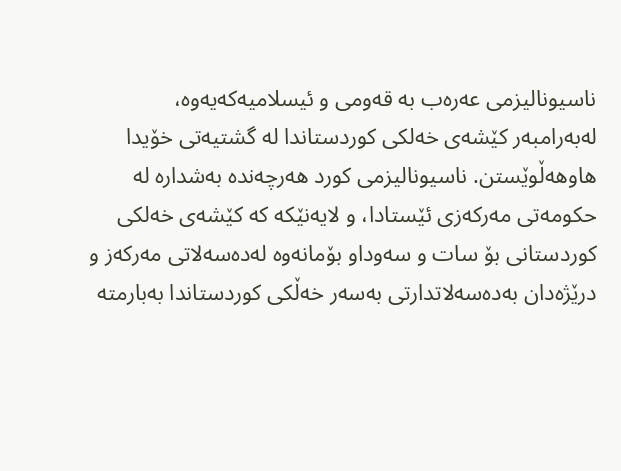ناسیونالیزمی عه‌ره‌ب به‌ قه‌ومی و ئیسلامیه‌كه‌یه‌وه‌، له‌به‌رامبه‌ر كێشه‌ی خه‌لكی كوردستاندا له‌ گشتیه‌تی خۆیدا هاوهه‌ڵوێستن. ناسیونالیزمی كورد هه‌رچه‌نده‌ به‌شداره‌ له‌ حكومه‌تی مه‌ركه‌زی ئێستادا، و لایه‌نێكه‌ كه‌ كێشه‌ی خه‌لكی كوردستانی بۆ سات و سه‌وداو بۆمانه‌وه‌ له‌ده‌سه‌لاتی مه‌ركه‌ز و درێژه‌دان به‌ده‌سه‌لاتدارتی به‌سه‌ر خه‌ڵكی كوردستاندا به‌بارمته‌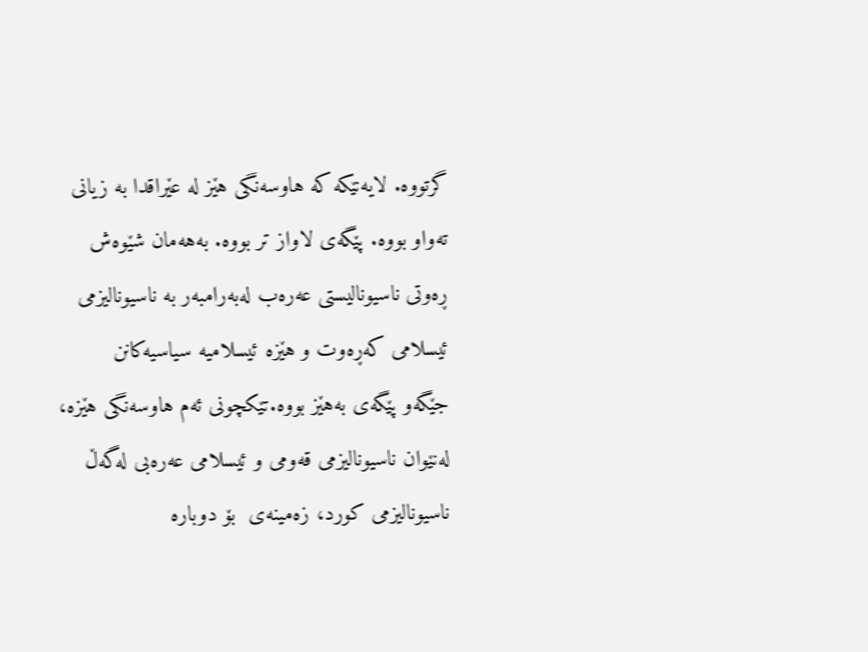گرتووه‌. لایه‌نێكه‌ كه‌ هاوسه‌نگی هێز له‌ عێراقدا به‌ زیانی ته‌واو بووه‌. پێگه‌ی لاواز تر بووه‌. به‌هه‌مان شێوه‌ش ڕه‌وتی ناسیونالیستی عه‌ره‌ب له‌به‌رامبه‌ر به‌ ناسیونالیزمی ئیسلامی كه‌ڕه‌وت و هێزه‌ ئیسلامیه‌ سیاسیه‌كانن  جێگه‌و پێگه‌ی به‌هێز بووه‌.تێكچونی ئه‌م هاوسه‌نگی هێزه‌، له‌نێوان ناسیونالیزمی قه‌ومی و ئیسلامی عه‌ره‌بی له‌گه‌ڵ ناسیونالیزمی كورد، زه‌مینه‌ی  بۆ دوباره‌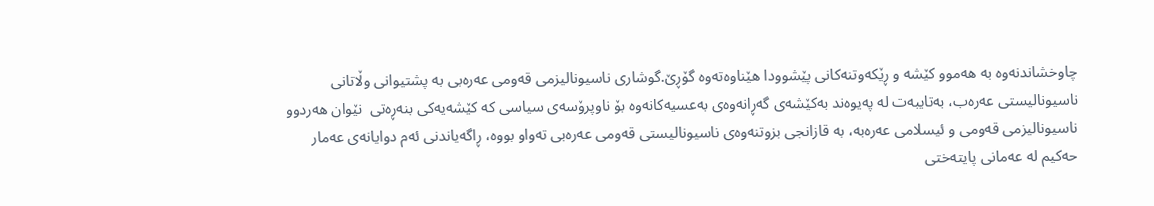چاوخشاندنه‌وه‌ به‌ هه‌موو كێشه‌ و ڕێكه‌وتنه‌كانی پێشوودا هێناوه‌ته‌وه‌ گۆڕێ.گوشاری ناسیونالیزمی قه‌ومی عه‌ره‌بی به‌ پشتیوانی وڵاتانی ناسیونالیستی عه‌ره‌ب، به‌تایبه‌ت له‌ په‌یوه‌ند به‌كێشه‌ی گه‌ڕانه‌وه‌ی به‌عسیه‌كانه‌وه‌ بۆ ناوپرۆسه‌ی سیاسی كه‌ كێشه‌یه‌كی بنه‌ڕه‌تی  نێوان هه‌ردوو ناسیونالیزمی قه‌ومی و ئیسلامی عه‌ره‌به‌، به‌ قازانجی بزوتنه‌وه‌ی ناسیونالیستی قه‌ومی عه‌ره‌بی ته‌واو بووه‌، ڕاگه‌یاندنی ئه‌م دوایانه‌ی عه‌مار حه‌كیم له‌ عه‌مانی پایته‌ختی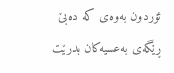ئۆردون به‌وه‌ی كه‌ ده‌بێ ڕێگه‌ی به‌عسیه‌كان بدرێت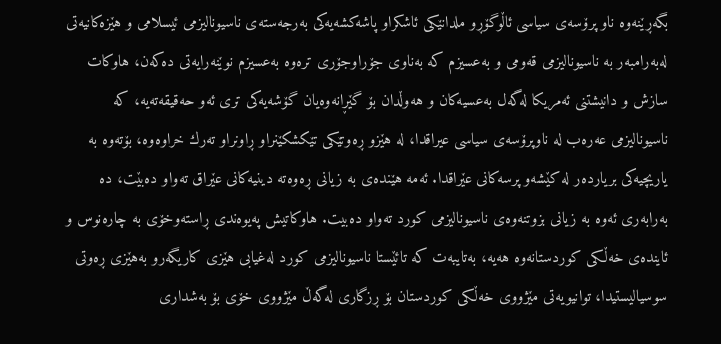بگه‌ڕێنه‌وه‌ ناو پرۆسه‌ی سیاسی ئاڵوگۆڕو ملدانێكی ئاشكراو پاشه‌كشه‌یه‌كی به‌رجه‌سته‌ی ناسیونالیزمی ئیسلامی و هێزه‌كانیه‌تی له‌به‌رامبه‌ر به‌ ناسیونالیزمی قه‌ومی و به‌عسیزم كه‌ به‌ناوی جۆراوجۆری تره‌وه‌ به‌عسیزم نوێنه‌رایه‌تی ده‌كه‌ن، هاوكات سازش و دانیشتنی ئه‌مریكا له‌گه‌ل به‌عسیه‌كان و هه‌وڵدان بۆ گێڕانه‌وه‌یان گۆشه‌یه‌كی تری ئه‌و حه‌قیقه‌ته‌یه‌، كه‌ ناسیونالیزمی عه‌ره‌ب له‌ ناوپرۆسه‌ی سیاسی عیراقدا، له‌ هێزو ڕه‌وتێكی تێكشكێنراو ڕاونراو ته‌رك خراوه‌وه‌، بۆته‌وه‌ به‌ یاریچیه‌كی بریارده‌ر له‌ كێشه‌و پرسه‌كانی عێراقدا. ئه‌مه‌ هێنده‌ی به‌ زیانی ڕه‌وه‌ته‌ دینیه‌كانی عێراق ته‌واو ده‌بێت، ده‌ به‌رابه‌ری ئه‌وه‌ به‌ زیانی بزوتنه‌وه‌ی ناسیونالیزمی كورد ته‌واو ده‌بیت. هاوكاتیش په‌یوه‌ندی ڕاسته‌وخۆی به‌ چاره‌نوس و ئاینده‌ی خه‌ڵكی كوردستانه‌وه‌ هه‌یه‌، به‌تایبه‌ت كه‌ تائێستا ناسیونالیزمی كورد له‌غیابی هێزی كاریگه‌رو به‌هێزی ڕه‌وتی سوسیالیستیدا، توانیویه‌تی مێژووی خه‌ڵكی كوردستان بۆ ڕزگاری له‌گه‌ڵ مێژووی خۆی بۆ به‌شداری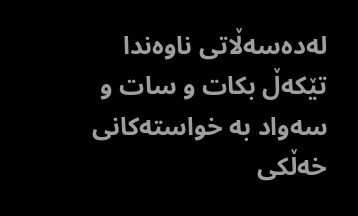له‌ده‌سه‌ڵاتی ناوه‌ندا تێكه‌ڵ بكات و سات و سه‌واد به‌ خواسته‌كانی خه‌ڵكی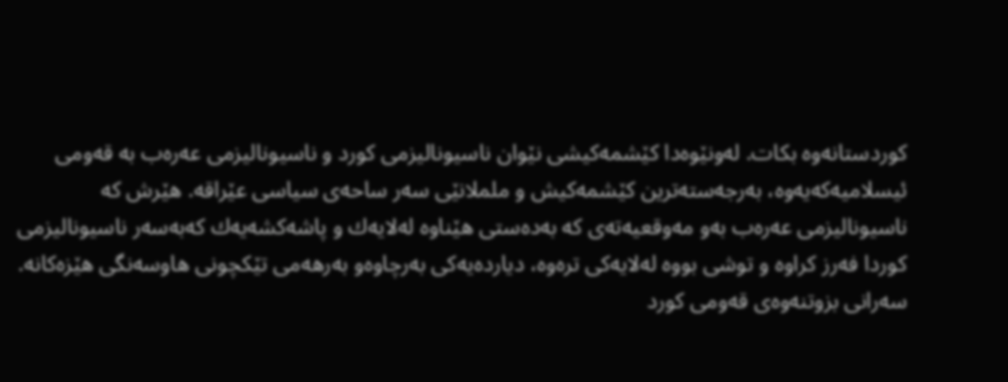كوردستانه‌وه‌ بكات. له‌ونێوه‌دا كێشمه‌كیشی نێوان ناسیونالیزمی كورد و ناسیونالیزمی عه‌ره‌ب به‌ قه‌ومی ئیسلامیه‌كه‌یه‌وه‌، به‌رجه‌سته‌ترین كێشمه‌كیش و ململانێی سه‌ر ساحه‌ی سیاسی عێراقه‌. هێرش كه‌ ناسیونالیزمی عه‌ره‌ب به‌و مه‌وقعیه‌ته‌ی كه‌ به‌ده‌ستی هێناوه‌ له‌لایه‌ك و پاشه‌كشه‌یه‌ك كه‌به‌سه‌ر ناسیونالیزمی كوردا فه‌رز كراوه‌ و توشی بووه‌ له‌لایه‌كی تره‌وه‌، دیارده‌یه‌كی به‌رچاوه‌و به‌رهه‌می تێكچونی هاوسه‌نگی هێزه‌كانه‌.   سه‌رانی بزوتنه‌وه‌ی قه‌ومی كورد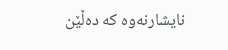نایشارنه‌وه‌ كه‌ ده‌ڵێن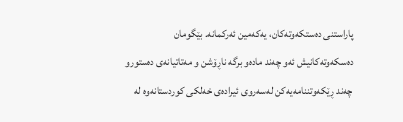پاراستنی ده‌ستكه‌وته‌كان، یه‌كه‌مین ئه‌ركمانه‌. بێگومان ده‌سكه‌وته‌كانیش ئه‌و چه‌ند ماده‌و برگه‌ ناڕۆشن و مه‌تاتیانه‌ی ده‌ستورو چه‌ند ڕێكه‌وتننامه‌یه‌كن له‌سه‌روی ئیراده‌ی خه‌لكی كوردستانه‌وه‌ له‌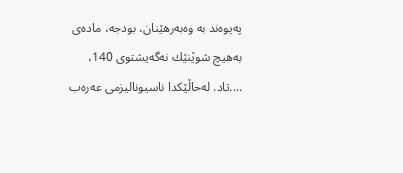په‌یوه‌ند به‌ وه‌به‌رهێنان، بودجه‌، ماده‌ی به‌هیچ شوێنێك نه‌گه‌یشتوی 140، ....تاد. له‌حاڵێكدا ناسیونالیزمی عه‌ره‌ب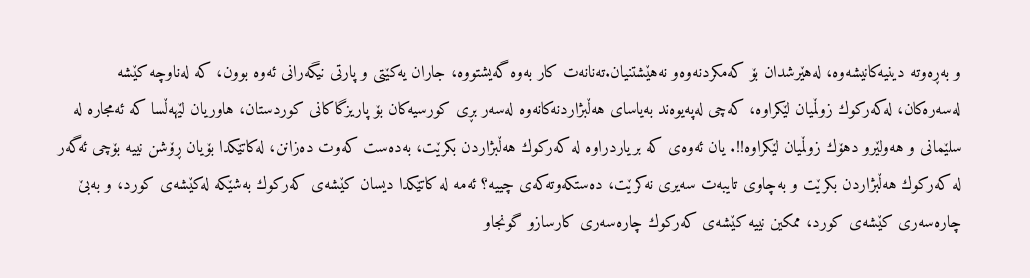و به‌ڕه‌وته‌ دینیه‌كانیشه‌وه‌، له‌هێرشدان بۆ كه‌مكردنه‌وه‌و نه‌هێشتنیان.ته‌نانه‌ت كار به‌وه‌ گه‌یشتووه‌، جاران یه‌كێتی و پارتی نیگه‌رانی ئه‌وه‌ بوون، كه‌ له‌ناوچه‌ كێشه‌ له‌سه‌ره‌كان، له‌كه‌ركوك زوڵمیان لێكراوه‌، كه‌چی له‌په‌یوه‌ند به‌یاسای هه‌ڵبژاردنه‌كانه‌وه‌ له‌سه‌ر بڕی كورسیه‌كان بۆ پاریزگاكانی كوردستان، هاوریان لێهه‌ڵسا كه‌ ئه‌مجاره‌ له‌ سلێمانی و هه‌ولێرو دهۆك زوڵمیان لێكراوه‌!!. یان ئه‌وه‌ی كه‌ بریاردراوه‌ له‌ كه‌ركوك هه‌ڵبژاردن بكرێت، به‌ده‌ست كه‌وت ده‌زانن، له‌كاتێكدا بۆیان ڕۆشن نییه‌ بۆچی ئه‌گه‌ر له‌ كه‌ركوك هه‌ڵبژاردن بكرێت و به‌چاوی تایبه‌ت سه‌یری نه‌كرێت، ده‌ستكه‌وته‌كه‌ی چییه‌؟ ئه‌مه‌ له‌ كاتێكدا دیسان كێشه‌ی كه‌ركوك به‌شێكه‌ له‌كێشه‌ی كورد، و به‌بێ چاره‌سه‌ری كێشه‌ی كورد، ممكین نییه‌ كێشه‌ی كه‌ركوك چاره‌سه‌ری كارسازو گونجاو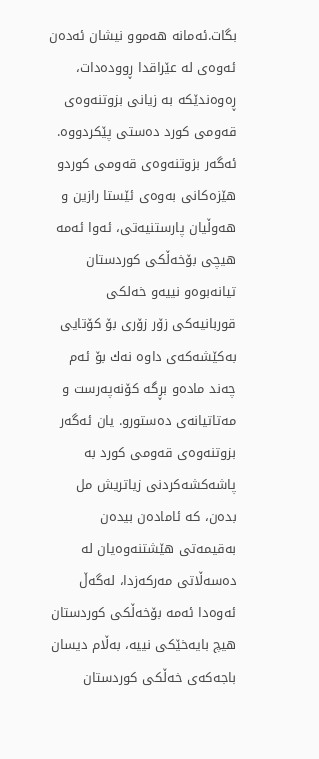بگات.ئه‌مانه‌ هه‌موو نیشان ئه‌ده‌ن ئه‌وه‌ی له‌ عێراقدا ڕووده‌دات، ڕه‌وه‌ندێكه‌ به‌ زیانی بزوتنه‌وه‌ی قه‌ومی كورد ده‌ستی پێكردووه‌.  ئه‌گه‌ر بزوتنه‌وه‌ی قه‌ومی كوردو هێزه‌كانی به‌وه‌ی ئێستا رازین و هه‌وڵیان پارستنیه‌تی، ئه‌وا ئه‌مه‌ هیچی بۆخه‌ڵكی كوردستان تیانه‌بوه‌و نییه‌و خه‌لكی قوربانیه‌كی زۆر زۆری بۆ كۆتایی به‌كێشه‌كه‌ی داوه‌ نه‌ك بۆ ئه‌م چه‌ند ماده‌و بڕگه‌ كۆنه‌په‌رست و مه‌تاتیانه‌ی ده‌ستورو. یان ئه‌گه‌ر بزوتنه‌وه‌ی قه‌ومی كورد به‌ پاشه‌كشه‌كردنی زیاتریش مل بده‌ن، كه‌ ئاماده‌ن بیده‌ن به‌قیمه‌تی هێشتنه‌وه‌یان له‌ ده‌سه‌ڵاتی مه‌ركه‌زدا، له‌گه‌ڵ ئه‌وه‌دا ئه‌مه‌ بۆخه‌ڵكی كوردستان هیچ بایه‌خێكی نییه‌، به‌ڵام دیسان باجه‌كه‌ی خه‌ڵكی كوردستان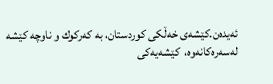ئه‌یده‌ن.كێشه‌ی خه‌ڵكی كوردستان، به‌ كه‌ركوك و ناوچه‌ كێشه‌ له‌سه‌ره‌كانه‌وه‌،  كێشه‌یه‌كی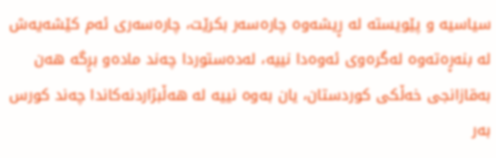سیاسیه‌ و پێویسته‌ له‌ ڕیشه‌وه‌ چاره‌سه‌ر بكرێت، چاره‌سه‌ری ئه‌م كێشه‌یه‌ش له‌ بنه‌ڕه‌ته‌وه‌ له‌گره‌وی ئه‌وه‌دا نییه‌، له‌ده‌ستوردا چه‌ند ماده‌و بڕگه‌ هه‌ن به‌قازانجی خه‌ڵكی كوردستان، یان به‌وه‌ نییه‌ له‌ هه‌ڵبژاردنه‌كاندا چه‌ند كورس به‌ر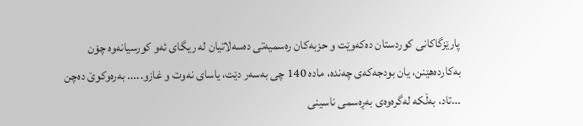پارێزگاكانی كوردستان ده‌كه‌وێت و حزبه‌كان ره‌سمیه‌تی ده‌سه‌لاتیان له‌ ریگای ئه‌و كورسیانه‌وه‌ چۆن به‌كارده‌هێنن، یان بودجه‌كه‌ی چه‌نده‌، ماده‌ 140 چی به‌سه‌ر دێت، یاسای نه‌وت و غازو..... به‌ره‌وكوێ ده‌چن ...تاد، به‌ڵكه‌ له‌گره‌وه‌ی به‌ڕه‌سمی ناسینی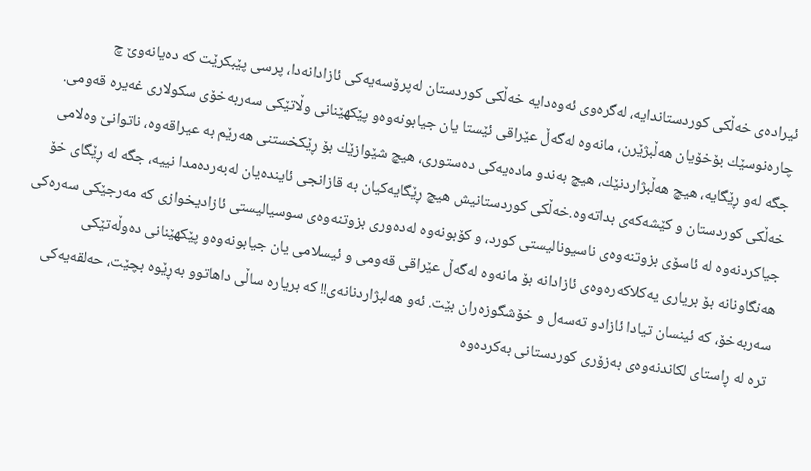ئیراده‌ی خه‌ڵكی كوردستاندایه‌، له‌گره‌وی ئه‌وه‌دایه‌ خه‌ڵكی كوردستان له‌پرۆسه‌یه‌كی ئازادانه‌دا، پرسی پێبكرێت كه‌ ده‌یانه‌وێ چ چاره‌نوسێك بۆخۆیان هه‌ڵبژێرن، مانه‌وه‌ له‌گه‌ڵ عێراقی ئێستا یان جیابونه‌وه‌و پێكهێنانی وڵاتێكی سه‌ربه‌خۆی سكولاری غه‌یره‌ قه‌ومی. جگه‌ له‌و ڕێگایه‌، هیچ هه‌ڵبژاردنێك، هیچ به‌ندو ماده‌یه‌كی ده‌ستوری، هیچ شێوازێك بۆ ڕێكخستنی هه‌رێم به‌ عیراقه‌وه‌، ناتوانێ وه‌لامی خه‌ڵكی كوردستان و كێشه‌كه‌ی بداته‌وه‌.خه‌ڵكی كوردستانیش هیچ ڕێگایه‌كیان به‌ قازانجی ئاینده‌یان له‌به‌رده‌مدا نییه‌، جگه‌ له‌ ڕێگای خۆ جیاكردنه‌وه‌ له‌ ئاسۆی بزوتنه‌وه‌ی ناسیونالیستی كورد، و كۆبونه‌وه‌ له‌ده‌وری بزوتنه‌وه‌ی سوسیالیستی ئازادیخوازی كه‌ مه‌رجێكی سه‌ره‌كی هه‌نگاونانه‌ بۆ بریاری یه‌كلاكه‌ره‌وه‌ی ئازادانه‌ بۆ مانه‌وه‌ له‌گه‌ڵ عێراقی قه‌ومی و ئیسلامی یان جیابونه‌وه‌و پێكهێنانی ده‌وڵه‌تێكی سه‌ربه‌خۆ، كه‌ ئینسان تیادا ئازادو ته‌سه‌ل و خۆشگوزه‌ران بێت. ئه‌و هه‌لبژاردنانه‌ی!! كه‌ بریاره‌ ساڵی داهاتوو به‌ڕێوه‌ بچێت، حه‌لقه‌یه‌كی تره‌ له‌ ڕاستای لكاندنه‌وه‌ی به‌زۆری كوردستانی به‌كرده‌وه‌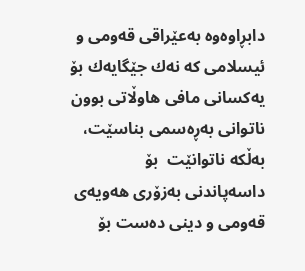دابڕاوه‌وه‌ به‌عێراقی قه‌ومی و ئیسلامی كه‌ نه‌ك جێگایه‌ك بۆ یه‌كسانی مافی هاوڵاتی بوون ناتوانی به‌ڕه‌سمی بناسێت، به‌ڵكه‌ ناتوانێت  بۆ داسه‌پاندنی به‌زۆری هه‌ویه‌ی قه‌ومی و دینی ده‌ست بۆ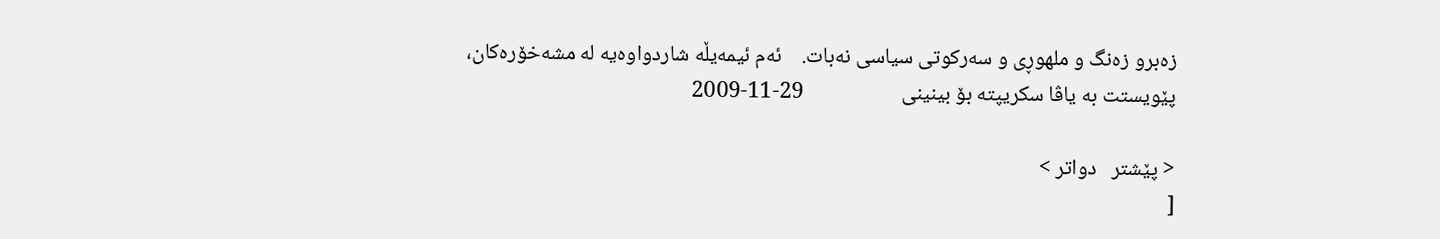زه‌برو زه‌نگ و ملهوڕی و سه‌ركوتی سیاسی نه‌بات.    ئه‌م ئیمه‌یڵه‌ شاردواوه‌یه‌ له‌ مشه‌خۆره‌کان، پێویستت به‌ یاڤا سکریپته‌ بۆ بینینی                    29-11-2009

< پێشتر   دواتر >
[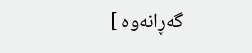گه‌ڕانه‌وه ]